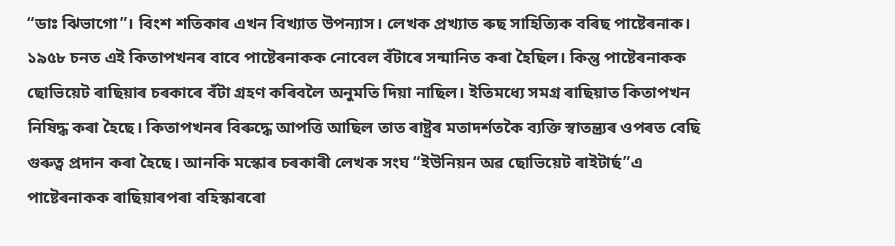“ডাঃ ঝিভাগো”। বিংশ শতিকাৰ এখন বিখ্যাত উপন্যাস। লেখক প্ৰখ্যাত ৰুছ সাহিত্যিক বৰিছ পাষ্টেৰনাক। ১৯৫৮ চনত এই কিতাপখনৰ বাবে পাষ্টেৰনাকক নোবেল বঁটাৰে সন্মানিত কৰা হৈছিল। কিন্তু পাষ্টেৰনাকক ছোভিয়েট ৰাছিয়াৰ চৰকাৰে বঁটা গ্ৰহণ কৰিবলৈ অনুমতি দিয়া নাছিল। ইতিমধ্যে সমগ্ৰ ৰাছিয়াত কিতাপখন নিষিদ্ধ কৰা হৈছে। কিতাপখনৰ বিৰুদ্ধে আপত্তি আছিল তাত ৰাষ্ট্ৰৰ মতাদৰ্শতকৈ ব্যক্তি স্বাতন্ত্ৰ্যৰ ওপৰত বেছি গুৰুত্ব প্ৰদান কৰা হৈছে। আনকি মস্কোৰ চৰকাৰী লেখক সংঘ “ইউনিয়ন অৱ ছোভিয়েট ৰাইটাৰ্ছ”এ পাষ্টেৰনাকক ৰাছিয়াৰপৰা বহিস্কাৰৰো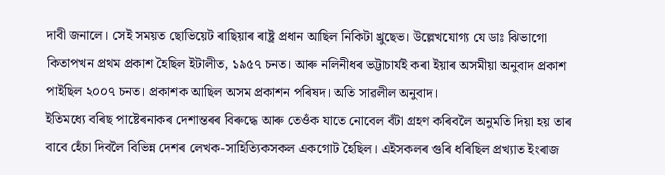দাবী জনালে। সেই সময়ত ছোভিয়েট ৰাছিয়াৰ ৰাষ্ট্ৰ প্ৰধান আছিল নিকিটা খ্ৰুছেভ। উল্লেখযোগ্য যে ডাঃ ঝিভাগো কিতাপখন প্ৰথম প্ৰকাশ হৈছিল ইটালীত, ১৯৫৭ চনত। আৰু নলিনীধৰ ভট্টাচাৰ্যই কৰা ইয়াৰ অসমীয়া অনুবাদ প্ৰকাশ পাইছিল ২০০৭ চনত। প্ৰকাশক আছিল অসম প্ৰকাশন পৰিষদ। অতি সাৱলীল অনুবাদ।
ইতিমধ্যে বৰিছ পাষ্টেৰনাকৰ দেশান্তৰৰ বিৰুদ্ধে আৰু তেওঁক যাতে নোবেল বঁটা গ্ৰহণ কৰিবলৈ অনুমতি দিয়া হয় তাৰ বাবে হেঁচা দিবলৈ বিভিন্ন দেশৰ লেখক-সাহিত্যিকসকল একগোট হৈছিল। এইসকলৰ গুৰি ধৰিছিল প্ৰখ্যাত ইংৰাজ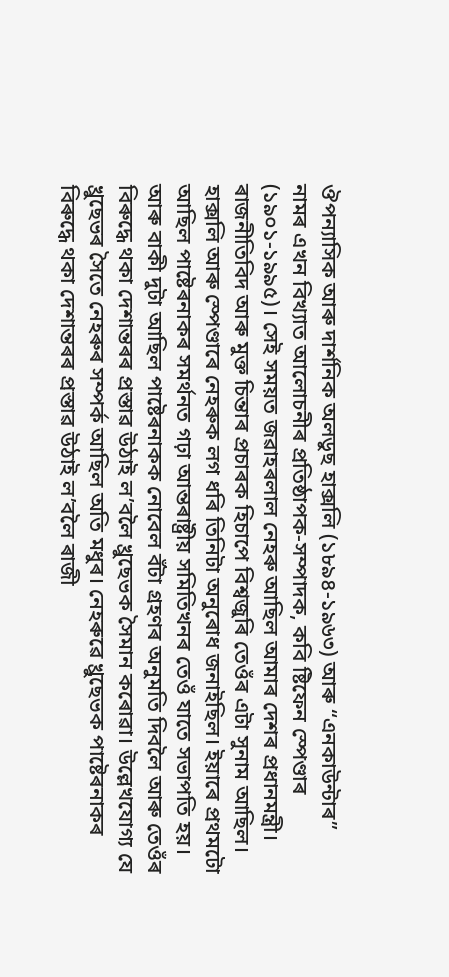ঔপন্যাসিক আৰু দাৰ্শনিক অলডুছ হাক্সলি (১৮৯৪-১৯৬৩) আৰু “এনকাউন্টাৰ” নামৰ এখন বিখ্যাত আলোচনীৰ প্ৰতিষ্ঠাপক-সম্পাদক, কবি ষ্টিফেন স্পেণ্ডাৰ (১৯০১-১৯৯৫)। সেই সময়ত জৱাহৰলাল নেহৰু আছিল আমাৰ দেশৰ প্ৰধানমন্ত্ৰী।
ৰাজনীতিবিদ আৰু মুক্ত চিন্তাৰ প্ৰচাৰক হিচাপে বিশ্বজুৰি তেওঁৰ এটা সুনাম আছিল। হাক্সলি আৰু স্পেণ্ডাৰে নেহৰুক লগ ধৰি তিনিটা অনুৰোধ জনাইছিল। ইয়াৰে প্ৰথমটো আছিল পাষ্টেৰনাকৰ সমৰ্থনত গঢ়া আন্তৰাষ্ট্ৰীয় সমিতিখনৰ তেওঁ যাতে সভাপতি হয়। আৰু বাকী দুটা আছিল পাষ্টেৰনাকক নোবেল বঁটা গ্ৰহণৰ অনুমতি দিবলৈ আৰু তেওঁৰ বিৰুদ্ধে থকা দেশান্তৰৰ প্ৰস্তাৱ উঠাই ল’বলৈ খ্ৰুছেভক সৈমান কৰোৱা। উল্লেখযোগ্য যে খ্ৰুছেভৰ সৈতে নেহৰুৰ সম্পৰ্ক আছিল অতি মধুৰ। নেহৰুৱে খ্ৰুছেভক পাষ্টেৰনাকৰ বিৰুদ্ধে থকা দেশান্তৰৰ প্ৰস্তাৱ উঠাই ল’বলৈ ৰাজী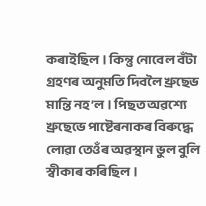কৰাইছিল। কিন্তু নোবেল বঁটা গ্ৰহণৰ অনুমতি দিবলৈ খ্ৰুছেভ মান্তি নহ’ল। পিছত অৱশ্যে খ্ৰুছেভে পাষ্টেৰনাকৰ বিৰুদ্ধে লোৱা তেওঁৰ অৱস্থান ভুল বুলি স্বীকাৰ কৰিছিল।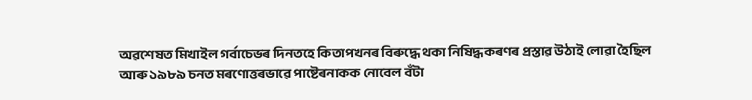অৱশেষত মিখাইল গৰ্বাচেভৰ দিনতহে কিতাপখনৰ বিৰুদ্ধে থকা নিষিদ্ধকৰণৰ প্ৰস্তাৱ উঠাই লোৱা হৈছিল আৰু ১৯৮৯ চনত মৰণোত্তৰভাৱে পাষ্টেৰনাকক নোবেল বঁটা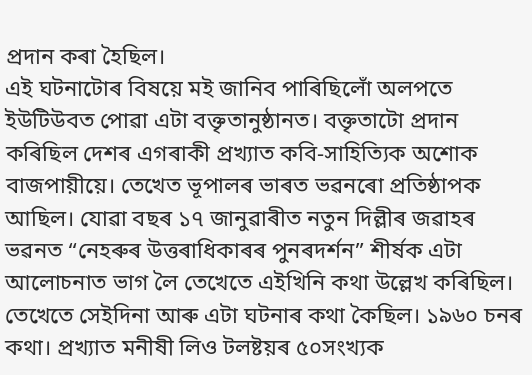প্ৰদান কৰা হৈছিল।
এই ঘটনাটোৰ বিষয়ে মই জানিব পাৰিছিলোঁ অলপতে ইউটিউবত পোৱা এটা বক্তৃতানুষ্ঠানত। বক্তৃতাটো প্ৰদান কৰিছিল দেশৰ এগৰাকী প্ৰখ্যাত কবি-সাহিত্যিক অশোক বাজপায়ীয়ে। তেখেত ভূপালৰ ভাৰত ভৱনৰো প্ৰতিষ্ঠাপক আছিল। যোৱা বছৰ ১৭ জানুৱাৰীত নতুন দিল্লীৰ জৱাহৰ ভৱনত “নেহৰুৰ উত্তৰাধিকাৰৰ পুনৰদৰ্শন” শীৰ্ষক এটা আলোচনাত ভাগ লৈ তেখেতে এইখিনি কথা উল্লেখ কৰিছিল।
তেখেতে সেইদিনা আৰু এটা ঘটনাৰ কথা কৈছিল। ১৯৬০ চনৰ কথা। প্ৰখ্যাত মনীষী লিও টলষ্টয়ৰ ৫০সংখ্যক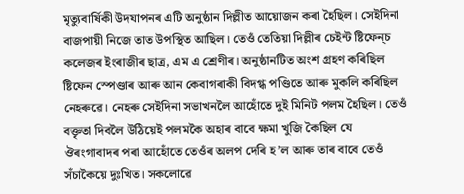মৃত্যুবাৰ্ষিকী উদযাপনৰ এটি অনুষ্ঠান দিল্লীত আয়োজন কৰা হৈছিল। সেইদিনা বাজপায়ী নিজে তাত উপস্থিত আছিল। তেওঁ তেতিয়া দিল্লীৰ চেইন্ট ষ্টিফেন্চ কলেজৰ ইংৰাজীৰ ছাত্ৰ, এম এ শ্ৰেণীৰ। অনুষ্ঠানটিত অংশ গ্ৰহণ কৰিছিল ষ্টিফেন স্পেণ্ডাৰ আৰু আন কেবাগৰাকী বিদগ্ধ পণ্ডিতে আৰু মুকলি কৰিছিল নেহৰুৱে। নেহৰু সেইদিনা সভাখনলৈ আহোঁতে দুই মিনিট পলম হৈছিল। তেওঁ বক্তৃতা দিবলৈ উঠিয়েই পলমকৈ অহাৰ বাবে ক্ষমা খুজি কৈছিল যে ঔৰংগাবাদৰ পৰা আহোঁতে তেওঁৰ অলপ দেৰি হ’ল আৰু তাৰ বাবে তেওঁ সঁচাকৈয়ে দুঃখিত। সকলোৱে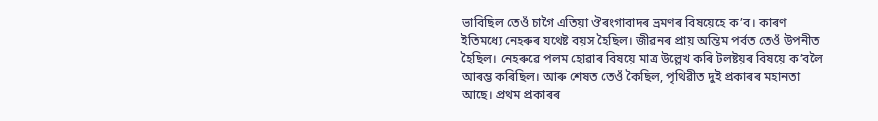ভাবিছিল তেওঁ চাগৈ এতিয়া ঔৰংগাবাদৰ ভ্ৰমণৰ বিষয়েহে ক’ব। কাৰণ ইতিমধ্যে নেহৰুৰ যথেষ্ট বয়স হৈছিল। জীৱনৰ প্ৰায় অন্তিম পৰ্বত তেওঁ উপনীত হৈছিল। নেহৰুৱে পলম হোৱাৰ বিষয়ে মাত্ৰ উল্লেখ কৰি টলষ্টয়ৰ বিষয়ে ক’বলৈ আৰম্ভ কৰিছিল। আৰু শেষত তেওঁ কৈছিল, পৃথিৱীত দুই প্ৰকাৰৰ মহানতা আছে। প্ৰথম প্ৰকাৰৰ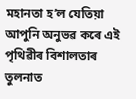মহানতা হ’ল যেতিয়া আপুনি অনুভৱ কৰে এই পৃথিৱীৰ বিশালতাৰ তুলনাত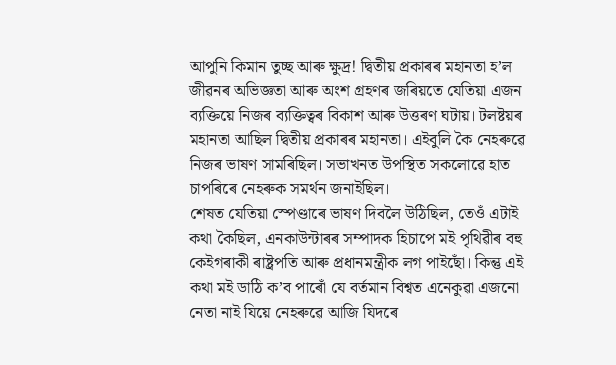আপুনি কিমান তুচ্ছ আৰু ক্ষুদ্ৰ! দ্বিতীয় প্ৰকাৰৰ মহানতা হ’ল জীৱনৰ অভিজ্ঞতা আৰু অংশ গ্ৰহণৰ জৰিয়তে যেতিয়া এজন ব্যক্তিয়ে নিজৰ ব্যক্তিত্বৰ বিকাশ আৰু উত্তৰণ ঘটায়। টলষ্টয়ৰ মহানতা আছিল দ্বিতীয় প্ৰকাৰৰ মহানতা। এইবুলি কৈ নেহৰুৱে নিজৰ ভাষণ সামৰিছিল। সভাখনত উপস্থিত সকলোৱে হাত চাপৰিৰে নেহৰুক সমৰ্থন জনাইছিল।
শেষত যেতিয়া স্পেণ্ডাৰে ভাষণ দিবলৈ উঠিছিল, তেওঁ এটাই কথা কৈছিল, এনকাউন্টাৰৰ সম্পাদক হিচাপে মই পৃথিৱীৰ বহু কেইগৰাকী ৰাষ্ট্ৰপতি আৰু প্ৰধানমন্ত্ৰীক লগ পাইছোঁ। কিন্তু এই কথা মই ডাঠি ক’ব পাৰোঁ যে বৰ্তমান বিশ্বত এনেকুৱা এজনো নেতা নাই যিয়ে নেহৰুৱে আজি যিদৰে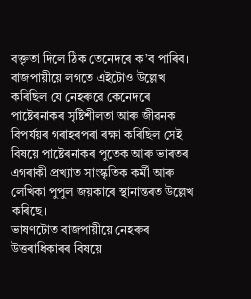বক্তৃতা দিলে ঠিক তেনেদৰে ক’ব পাৰিব। বাজপায়ীয়ে লগতে এইটোও উল্লেখ কৰিছিল যে নেহৰুৱে কেনেদৰে পাষ্টেৰনাকৰ সৃষ্টিশীলতা আৰু জীৱনক বিপৰ্যয়ৰ গৰাহৰপৰা ৰক্ষা কৰিছিল সেই বিষয়ে পাষ্টেৰনাকৰ পুতেক আৰু ভাৰতৰ এগৰাকী প্ৰখ্যাত সাংস্কৃতিক কৰ্মী আৰু লেখিকা পুপুল জয়কাৰে স্থানান্তৰত উল্লেখ কৰিছে।
ভাষণটোত বাজপায়ীয়ে নেহৰুৰ উত্তৰাধিকাৰৰ বিষয়ে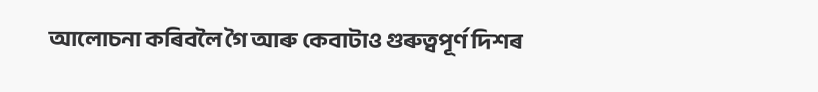আলোচনা কৰিবলৈ গৈ আৰু কেবাটাও গুৰুত্বপূৰ্ণ দিশৰ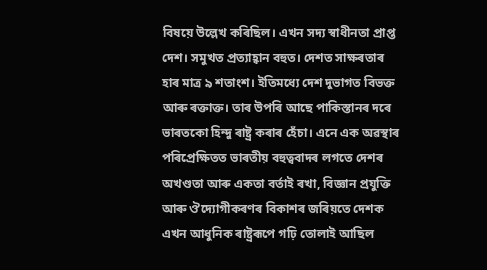বিষয়ে উল্লেখ কৰিছিল। এখন সদ্য স্বাধীনতা প্ৰাপ্ত দেশ। সমুখত প্ৰত্যাহ্বান বহুত। দেশত সাক্ষৰতাৰ হাৰ মাত্ৰ ৯ শতাংশ। ইতিমধ্যে দেশ দুভাগত বিভক্ত আৰু ৰক্তাক্ত। তাৰ উপৰি আছে পাকিস্তানৰ দৰে ভাৰতকো হিন্দু ৰাষ্ট্ৰ কৰাৰ হেঁচা। এনে এক অৱস্থাৰ পৰিপ্ৰেক্ষিতত ভাৰতীয় বহুত্ববাদৰ লগতে দেশৰ অখণ্ডতা আৰু একতা বৰ্তাই ৰখা, বিজ্ঞান প্ৰযুক্তি আৰু ঔদ্যোগীকৰণৰ বিকাশৰ জৰিয়তে দেশক এখন আধুনিক ৰাষ্ট্ৰৰূপে গঢ়ি তোলাই আছিল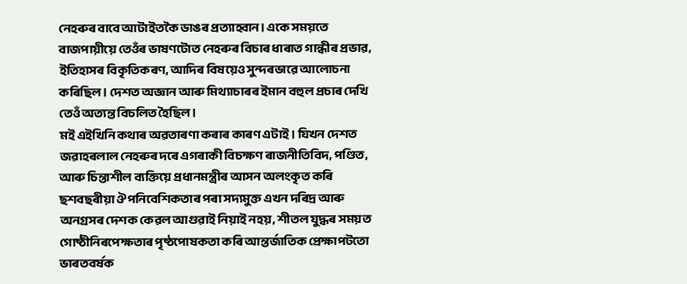নেহৰুৰ বাবে আটাইতকৈ ডাঙৰ প্ৰত্যাহ্বান। একে সময়তে বাজপায়ীয়ে তেওঁৰ ভাষণটোত নেহৰুৰ বিচাৰ ধাৰাত গান্ধীৰ প্ৰভাৱ, ইতিহাসৰ বিকৃতিকৰণ, আদিৰ বিষয়েও সুন্দৰভাৱে আলোচনা কৰিছিল। দেশত অজ্ঞান আৰু মিথ্যাচাৰৰ ইমান বহুল প্ৰচাৰ দেখি তেওঁ অত্যন্ত বিচলিত হৈছিল।
মই এইখিনি কথাৰ অৱতাৰণা কৰাৰ কাৰণ এটাই। যিখন দেশত জৱাহৰলাল নেহৰুৰ দৰে এগৰাকী বিচক্ষণ ৰাজনীতিবিদ, পণ্ডিত, আৰু চিন্তাশীল ব্যক্তিয়ে প্ৰধানমন্ত্ৰীৰ আসন অলংকৃত কৰি ছশবছৰীয়া ঔপনিবেশিকতাৰ পৰা সদ্যমুক্ত এখন দৰিদ্ৰ আৰু অনগ্ৰসৰ দেশক কেৱল আগুৱাই নিয়াই নহয়, শীতল যুদ্ধৰ সময়ত গোষ্ঠীনিৰপেক্ষতাৰ পৃষ্ঠপোষকতা কৰি আন্তৰ্জাতিক প্ৰেক্ষাপটতো ভাৰতবৰ্ষক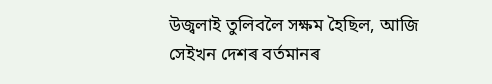উজ্বলাই তুলিবলৈ সক্ষম হৈছিল, আজি সেইখন দেশৰ বৰ্তমানৰ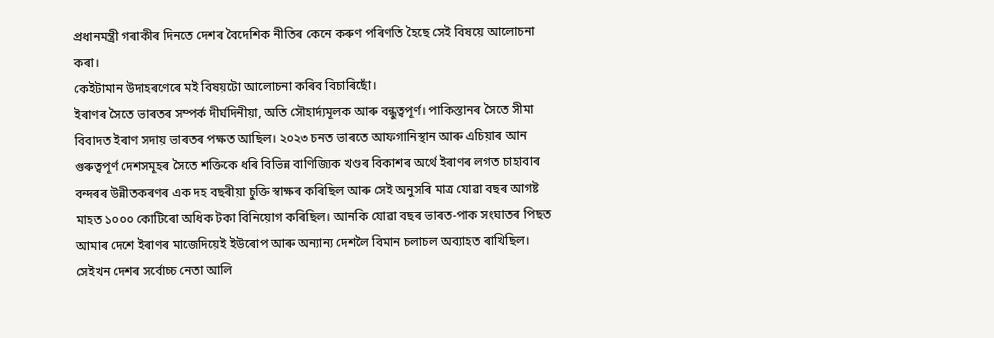প্ৰধানমন্ত্ৰী গৰাকীৰ দিনতে দেশৰ বৈদেশিক নীতিৰ কেনে কৰুণ পৰিণতি হৈছে সেই বিষয়ে আলোচনা কৰা।
কেইটামান উদাহৰণেৰে মই বিষয়টো আলোচনা কৰিব বিচাৰিছোঁ।
ইৰাণৰ সৈতে ভাৰতৰ সম্পৰ্ক দীৰ্ঘদিনীয়া, অতি সৌহাৰ্দ্যমূলক আৰু বন্ধুত্বপূৰ্ণ। পাকিস্তানৰ সৈতে সীমা বিবাদত ইৰাণ সদায় ভাৰতৰ পক্ষত আছিল। ২০২৩ চনত ভাৰতে আফগানিস্থান আৰু এচিয়াৰ আন গুৰুত্বপূৰ্ণ দেশসমূহৰ সৈতে শক্তিকে ধৰি বিভিন্ন বাণিজ্যিক খণ্ডৰ বিকাশৰ অৰ্থে ইৰাণৰ লগত চাহাবাৰ বন্দৰৰ উন্নীতকৰণৰ এক দহ বছৰীয়া চুক্তি স্বাক্ষৰ কৰিছিল আৰু সেই অনুসৰি মাত্ৰ যোৱা বছৰ আগষ্ট মাহত ১০০০ কোটিৰো অধিক টকা বিনিয়োগ কৰিছিল। আনকি যোৱা বছৰ ভাৰত-পাক সংঘাতৰ পিছত আমাৰ দেশে ইৰাণৰ মাজেদিয়েই ইউৰোপ আৰু অন্যান্য দেশলৈ বিমান চলাচল অব্যাহত ৰাখিছিল। সেইখন দেশৰ সৰ্বোচ্চ নেতা আলি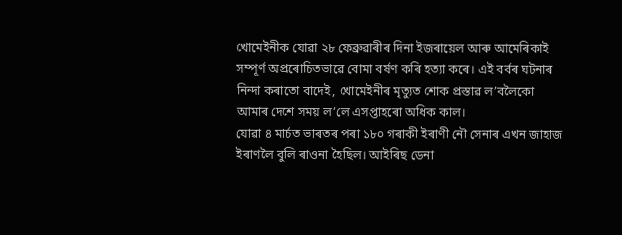খোমেইনীক যোৱা ২৮ ফেব্ৰুৱাৰীৰ দিনা ইজৰায়েল আৰু আমেৰিকাই সম্পূৰ্ণ অপ্ৰৰোচিতভাৱে বোমা বৰ্ষণ কৰি হত্যা কৰে। এই বৰ্বৰ ঘটনাৰ নিন্দা কৰাতো বাদেই, খোমেইনীৰ মৃত্যুত শোক প্ৰস্তাৱ ল’বলৈকো আমাৰ দেশে সময় ল’লে এসপ্তাহৰো অধিক কাল।
যোৱা ৪ মাৰ্চত ভাৰতৰ পৰা ১৮০ গৰাকী ইৰাণী নৌ সেনাৰ এখন জাহাজ ইৰাণলৈ বুলি ৰাওনা হৈছিল। আইৰিছ ডেনা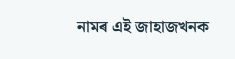নামৰ এই জাহাজখনক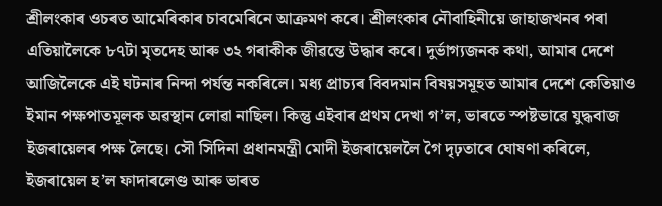শ্ৰীলংকাৰ ওচৰত আমেৰিকাৰ চাবমেৰিনে আক্ৰমণ কৰে। শ্ৰীলংকাৰ নৌবাহিনীয়ে জাহাজখনৰ পৰা এতিয়ালৈকে ৮৭টা মৃতদেহ আৰু ৩২ গৰাকীক জীৱন্তে উদ্ধাৰ কৰে। দুৰ্ভাগ্যজনক কথা, আমাৰ দেশে আজিলৈকে এই ঘটনাৰ নিন্দা পৰ্যন্ত নকৰিলে। মধ্য প্ৰাচ্যৰ বিবদমান বিষয়সমূহত আমাৰ দেশে কেতিয়াও ইমান পক্ষপাতমূলক অৱস্থান লোৱা নাছিল। কিন্তু এইবাৰ প্ৰথম দেখা গ’ল, ভাৰতে স্পষ্টভাৱে যুদ্ধবাজ ইজৰায়েলৰ পক্ষ লৈছে। সৌ সিদিনা প্ৰধানমন্ত্ৰী মোদী ইজৰায়েললৈ গৈ দৃঢ়তাৰে ঘোষণা কৰিলে, ইজৰায়েল হ’ল ফাদাৰলেণ্ড আৰু ভাৰত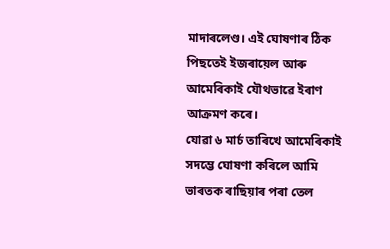মাদাৰলেণ্ড। এই ঘোষণাৰ ঠিক পিছতেই ইজৰায়েল আৰু আমেৰিকাই যৌথভাৱে ইৰাণ আক্ৰমণ কৰে।
যোৱা ৬ মাৰ্চ তাৰিখে আমেৰিকাই সদম্ভে ঘোষণা কৰিলে আমি ভাৰতক ৰাছিয়াৰ পৰা তেল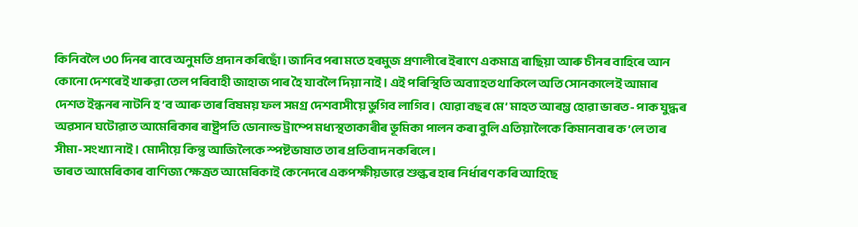কিনিবলৈ ৩০ দিনৰ বাবে অনুমতি প্ৰদান কৰিছোঁ। জানিব পৰা মতে হৰমুজ প্ৰণালীৰে ইৰাণে একমাত্ৰ ৰাছিয়া আৰু চীনৰ বাহিৰে আন কোনো দেশৰেই খাৰুৱা তেল পৰিবাহী জাহাজ পাৰ হৈ যাবলৈ দিয়া নাই। এই পৰিস্থিতি অব্যাহত থাকিলে অতি সোনকালেই আমাৰ দেশত ইন্ধনৰ নাটনি হ’ব আৰু তাৰ বিষময় ফল সমগ্ৰ দেশবাসীয়ে ভুগিব লাগিব। যোৱা বছৰ মে’ মাহত আৰম্ভ হোৱা ভাৰত- পাক যুদ্ধৰ অৱসান ঘটোৱাত আমেৰিকাৰ ৰাষ্ট্ৰপতি ডোনাল্ড ট্ৰাম্পে মধ্যস্থতাকাৰীৰ ভূমিকা পালন কৰা বুলি এতিয়ালৈকে কিমানবাৰ ক’লে তাৰ সীমা-সংখ্যা নাই। মোদীয়ে কিন্তু আজিলৈকে স্পষ্টভাষাত তাৰ প্ৰতিবাদ নকৰিলে।
ভাৰত আমেৰিকাৰ বাণিজ্য ক্ষেত্ৰত আমেৰিকাই কেনেদৰে একপক্ষীয়ভাৱে শুল্কৰ হাৰ নিৰ্ধাৰণ কৰি আহিছে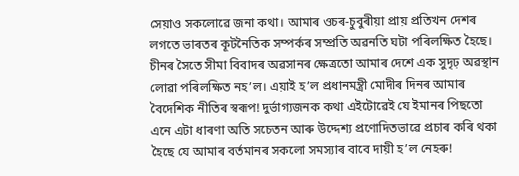সেয়াও সকলোৱে জনা কথা। আমাৰ ওচৰ-চুবুৰীয়া প্ৰায় প্ৰতিখন দেশৰ লগতে ভাৰতৰ কূটনৈতিক সম্পৰ্কৰ সম্প্ৰতি অৱনতি ঘটা পৰিলক্ষিত হৈছে। চীনৰ সৈতে সীমা বিবাদৰ অৱসানৰ ক্ষেত্ৰতো আমাৰ দেশে এক সুদৃঢ় অৱস্থান লোৱা পৰিলক্ষিত নহ’ল। এয়াই হ’ল প্ৰধানমন্ত্ৰী মোদীৰ দিনৰ আমাৰ বৈদেশিক নীতিৰ স্বৰূপ! দুৰ্ভাগ্যজনক কথা এইটোৱেই যে ইমানৰ পিছতো এনে এটা ধাৰণা অতি সচেতন আৰু উদ্দেশ্য প্ৰণোদিতভাৱে প্ৰচাৰ কৰি থকা হৈছে যে আমাৰ বৰ্তমানৰ সকলো সমস্যাৰ বাবে দায়ী হ’ল নেহৰু!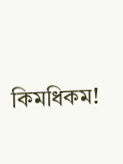কিমধিকম!